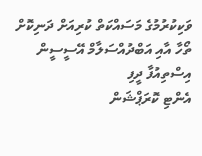ވަކިކުރުމުގެ މަސައްކަތް ކުރިއަށް ދަނިކޮށް ތޯހާ އާއި އަބްދުއްސަލާމް އޭސީސީން އިސްތިއުފާ ދީފި
އެންޓި ކޮރަޕްޝަން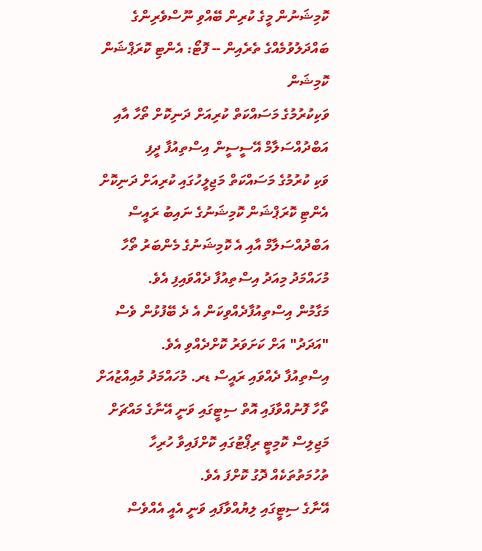ކޮމިޝަނުން މީގެ ކުރިން ބޭއްވި ނޫސްވެރިންގެ ބައްދަލުވުމެއްގެ ތެރެއިން -- ފޮޓޯ: އެންޓި ކޮރަޕްޝަން ކޮމިޝަން
ވަކިކުރުމުގެ މަސައްކަތް ކުރިއަށް ދަނިކޮށް ތޯހާ އާއި އަބްދުއްސަލާމް އޭސީސީން އިސްތިއުފާ ދީފި
ވަކި ކުރުމުގެ މަސައްކަތް މަޖިލީހުގައި ކުރިއަށް ދަނިކޮށް އެންޓި ކޮރަޕްޝަން ކޮމިޝަނުގެ ނައިބު ރައީސް އަބްދުއްސަލާމް އާއި އެ ކޮމިޝަނުގެ މެންބަރު ތޯހާ މުހައްމަދު މިއަދު އިސްތިއުފާ ދެއްވައިފި އެވެ.
މަގާމުން އިސްތިއުފާދެއްވިކަން އެ ދެ ބޭފުޅުން ވެސް "އަދަދު" އަށް ކަށަވަރު ކޮށްދެއްވި އެވެ.
އިސްތިއުފާ ދެއްވައި ރައީސް ޑރ. މުހައްމަދު މުއިއްޒުއަށް ތޯހާ ފޮނުއްވާފައި އޮތް ސިޓީގައި ވަނީ އޭނާގެ މައްޗަށް މަޖިލިސް ކޮމިޓީ ރިޕޯޓުގައި ކޮށްފައިވާ ހުރިހާ ތުހުމަތުތަކެއް ދޮގު ކޮށްފަ އެވެ.
އޭނާގެ ސިޓީގައި ލިޔުއްވާފައި ވަނީ އެއީ އެއްވެސް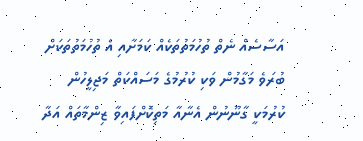އަސާސެއް ނެތް ތުހުމަތުތަކެއް ކަމަށާއި އެ ތުހުމަތުތަކަށް ބުރަވެ މަގާމުން ވަކި ކުރުމުގެ މަސައްކަތް މަޖިލީހުން ކުރުމަކީ ގާނޫނުން އެނާއާ މަތިކޮށްފައިވާ ޒިންމާތައް އަދާ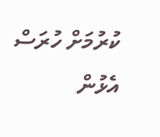ކުރުމަށް ހުރަސް އެޅުން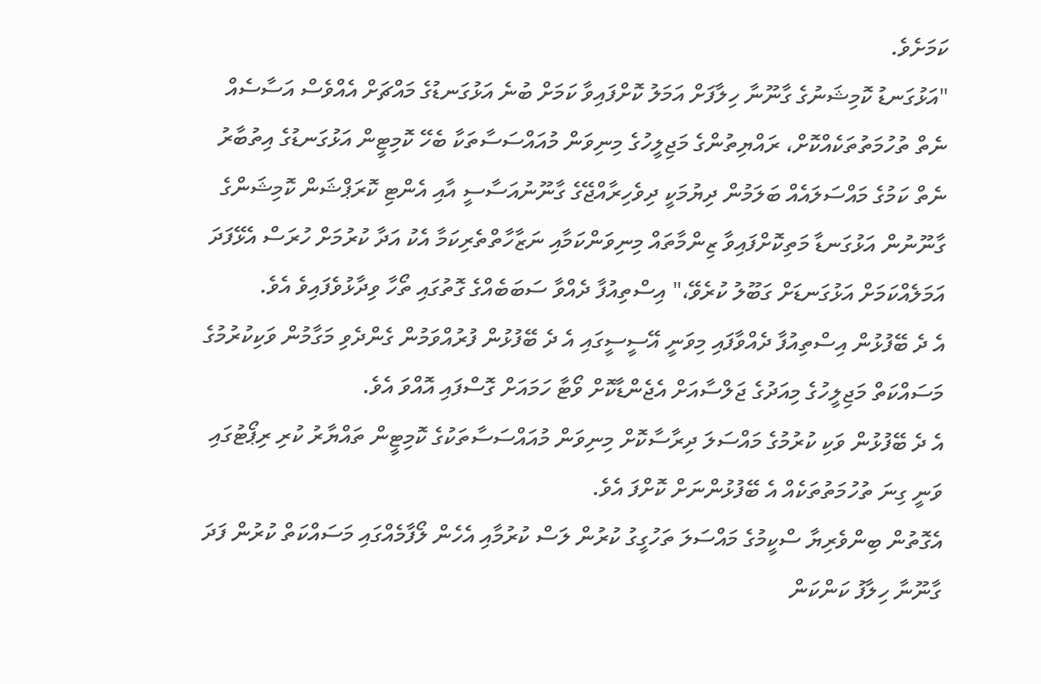ކަމަށެވެ.
"އަޅުގަނޑު ކޮމިޝަނުގެ ގާނޫނާ ހިލާފަށް އަމަލު ކޮށްފައިވާ ކަމަށް ބުނެ އަޅުގަނޑުގެ މައްޗަށް އެއްވެސް އަސާސެއް ނެތް ތުހުމަތުތަކެއްކޮށް، ރައްޔިތުންގެ މަޖިލީހުގެ މިނިވަން މުއައްސަސާތަކާ ބެހޭ ކޮމިޓީން އަޅުގަނޑުގެ އިތުބާރު ނެތް ކަމުގެ މައްސަލައެއް ބަލަމުން ދިޔުމަކީ ދިވެހިރާއްޖޭގެ ގާނޫނުއަސާސީ އާއި އެންޓި ކޮރަޕްޝަން ކޮމިޝަންގެ ގާނޫނުން އަޅުގަނޑާ މަތިކޮށްފައިވާ ޒިންމާތައް މިނިވަންކަމާއި ނަޒާހާތްތެރިކަމާ އެކު އަދާ ކުރުމަށް ހުރަސް އެޅޭފަދަ އަމަލެއްކަމަށް އަޅުގަނޑަށް ގަބޫލު ކުރެވޭ،" އިސްތިއުފާ ދެއްވާ ސަބަބެއްގެ ގޮތުގައި ތޯހާ ވިދާޅުވެފައިވެ އެވެ.
އެ ދެ ބޭފުޅުން އިސްތިއުފާ ދެއްވާފައި މިވަނީ އޭސީސީގައި އެ ދެ ބޭފުޅުން ފުރުއްވަމުން ގެންދެވި މަގާމުން ވަކިކުރުމުގެ މަސައްކަތް މަޖިލީހުގެ މިއަދުގެ ޖަލްސާއަށް އެޖެންޑާކޮށް ވޯޓާ ހަމައަށް ގޮސްފައި އޮއްވަ އެވެ.
އެ ދެ ބޭފުޅުން ވަކި ކުރުމުގެ މައްސަލަ ދިރާސާކޮށް މިނިވަން މުއައްސަސާތަކުގެ ކޮމިޓީން ތައްޔާރު ކުރި ރިޕޯޓުގައި ވަނީ ގިނަ ތުހުމަތުތަކެއް އެ ބޭފުޅުންނަށް ކޮށްފަ އެވެ.
އެގޮތުން ބިންވެރިޔާ ސްކީމުގެ މައްސަލަ ތަހުގީގު ކުރުން ލަސް ކުރުމާއި އެހެން ލޯފާމެއްގައި މަސައްކަތް ކުރުން ފަދަ ގާނޫނާ ހިލާފު ކަންކަން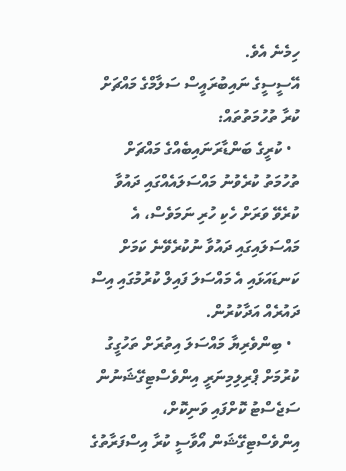ހިމެނެ އެވެ.
އޭސީސީގެ ނައިބުރައީސް ސަލާމްގެ މައްޗަށް ކުރާ ތުހުމަތުތައް:
  • ކުރީގެ ބަންޑާރަނައިބެއްގެ މައްޗަށް ތުހުމަތު ކުރެވުނު މައްސަލައެއްގައި ދައުވާ ކުރެވޭ ވަރަށް ހެކި ހުރި ނަމަވެސް، އެ މައްސަލައިގައި ދައުވާ ނުކުރެވޭނެ ކަމަށް ކަނޑައަޅައި އެ މައްސަލަ ފައިލް ކުރުމުގައި އިސް ދައުރެއް އަދާކުރުން.
  • ބިންވެރިޔާ މައްސަލަ އިތުރަށް ތަހުގީގު ކުރުމަށް ޕްރިލިމިނަރީ އިންވެސްޓިގޭޝަނުން ސަޖެސްޓު ކޮށްފައި ވަނިކޮށް، އިންވެސްޓިގޭޝަން އޯވާސީ ކުރާ އިސްފަރާތުގެ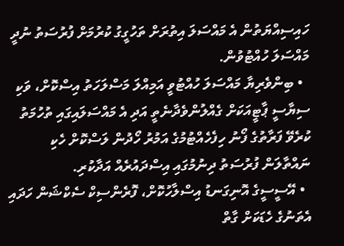ހައިސިއްޔަތުން އެ މައްސަލަ އިތުރަށް ތަހުގީގު ކުރުމަށް ފުރުސަތު ނުދީ މައްސަލަ ހުއްޓުވުން.
  • ބިންވެރިޔާ މައްސަލަ ހުއްޓުވީ އަމިއްލަ މަސްލަހަތު އިސްކޮށް، ވަކި ސިޔާސީ ޕާޓީއަކަށް ގެއްލުންވެދާނެތީ އަދި އެ މައްސަލައިގައި ތުހުމަތު ކުރެވޭ ފަރާތުގެ ފޯނު ހިފެހެއްޓުމުގެ އަމުރު ހޯދުން ލަސްކޮށް ހެކި ނައްތާލަން ފުރުސަތު ދިނުމުގައި އިސްދައުރެއް އަދާކުރި.
  • އޭސީސީގެ އޮނިގަނޑު އިސްލާހުކޮށް، ފޮރެންސިކް ސެކްޝަން ހަދައި އެތަނުގެ ހެޑަކަށް ގާތް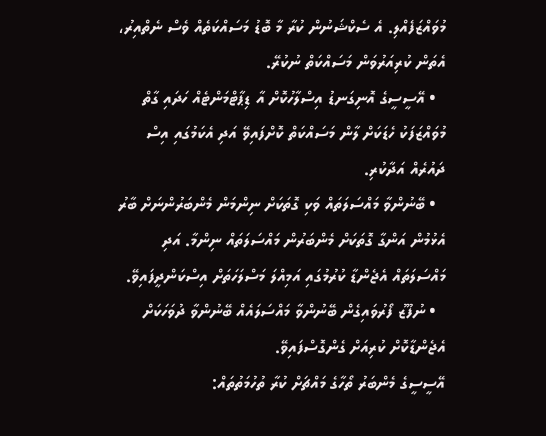މުވައްޒަފެއްލި. އެ ސެކްޝަނުން ކުރާ މާ ބޮޑު މަސައްކަތެއް ވެސް ނެތްއިރު، އެތަން ކުރިއަރުވަން މަސައްކަތް ނުކުރޭ.
  • އޭސީސީގެ އޮނިގަނޑު އިސްލާހުކޮށް އާ ޑިޕާޓްމަންޓެއް ހަދައި ގާތް މުވައްޒަފަކު ހެޑަކަށް ލާން މަސައްކަތް ކޮށްފައިވޭ އަދި އެކަމުގައި އިސް ދައުރެއް އަދާކުރި.
  • ބޭނުންވާ މައްސަލަތައް ވަކި ގޮތަކަށް ނިންމަން މެންބަރުންނަށް ބާރު އެޅުމުން އަންގާ ގޮތަކަށް މެންބަރުން މައްސަލަތައް ނިންމާ. އަދި މައްސަލަތައް އެޖެންޑާ ކުރުމުގައި އަމިއްލަ މަސްލަހަތަށް އިސްކަންދީފައިވޭ.
  • ނުފޫޒު ފޯރުވައިގެން ބޭނުންވާ މައްސަލައެއް ބޭނުންވާ ދުވަހަކަށް އެޖެންޑާކޮށް ކުރިއަށް ގެންގޮސްފައިވޭ.
އޭސީސީގެ މެންބަރު ތޯހާގެ މައްޗަށް ކުރާ ތުހުމަތުތައް: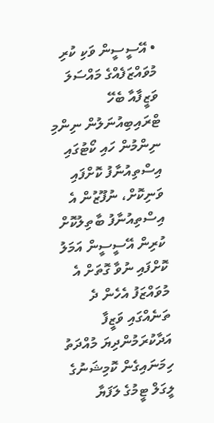• އޭސީސީން ވަކި ކުރި މުވައްޒަފެއްގެ މައްސަލަ ވަޒީފާއާ ބެހޭ ޓްރައިބިއުނަލުން ނިންމި ނިންމުން ހައި ކޯޓުގައި އިސްތިއުނާފު ކޮށްފައި ވަނިކޮށް، ނުފޫޒުން އެ އިސްތިއުނާފު ބާތިލުކޮށް ކުރިން އޭސީސީން އަމަލު ކޮށްފައި ނުވާ ގޮތަށް އެ މުވައްޒަފު އެހެން ދެ ތަނެއްގައި ވަޒީފާ އަދާކުރަމުންދިޔަ މުއްދަތު ހިމަނައިގެން ކޮމިޝަނުގެ ލީގަލް ޓީމުގެ ލަފަޔާ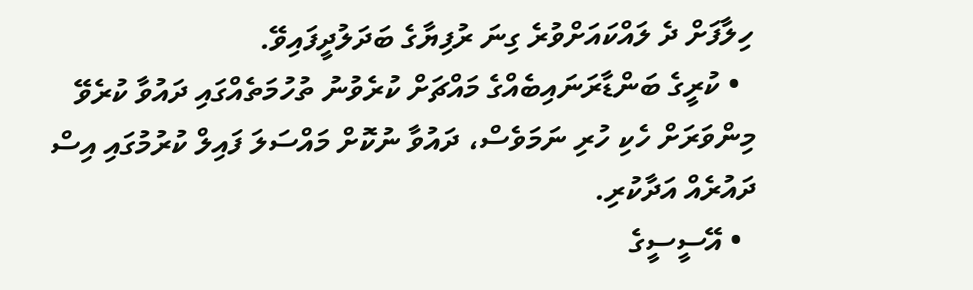ހިލާފަށް ދެ ލައްކައަށްވުރެ ގިނަ ރުފިޔާގެ ބަދަލުދީފައިވޭ.
  • ކުރީގެ ބަންޑާރަނައިބެއްގެ މައްޗަށް ކުރެވުނު ތުހުމަތެއްގައި ދައުވާ ކުރެވޭ މިންވަރަށް ހެކި ހުރި ނަމަވެސް، ދައުވާ ނުކޮށް މައްސަލަ ފައިލް ކުރުމުގައި އިސް ދައުރެއް އަދާކުރި.
  • އޭސީސީގެ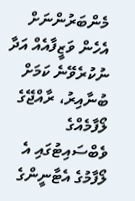މެންބަރުންނަށް އެހެން ވަޒީފާއެއް އަދާ ނުކުރެވޭނެ ކަމަށް ބުނާއިރު، ރާއްޖޭގެ ލޯފާމެއްގެ ވެބްސައިޓުގައި އެ ލޯފާމުގެ އެޓާނީންގެ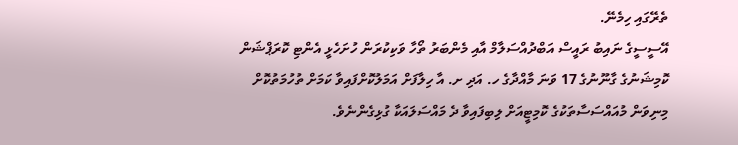ތެރޭގައި ހިމެނޭ.
އޭސީސީގެ ނައިބު ރައީސް އަބްދުއްސަލާމް އާއި މެންބަރު ތޯހާ ވަކިކުރަން ހުށަހެޅީ އެންޓި ކޮރަޕްޝަން ކޮމިޝަނުގެ ގާނޫނުގެ 17 ވަނަ މާއްދާގެ ހ. އަދި ށ. އާ ހިލާފަށް އަމަލުކޮށްފައިވާ ކަމަށް ތުހުމަތުކޮށް މިނިވަން މުއައްސަސާތަކުގެ ކޮމިޓީއަށް ލިބިފައިވާ ދެ މައްސަލައަކާ ގުޅިގެންނެވެ.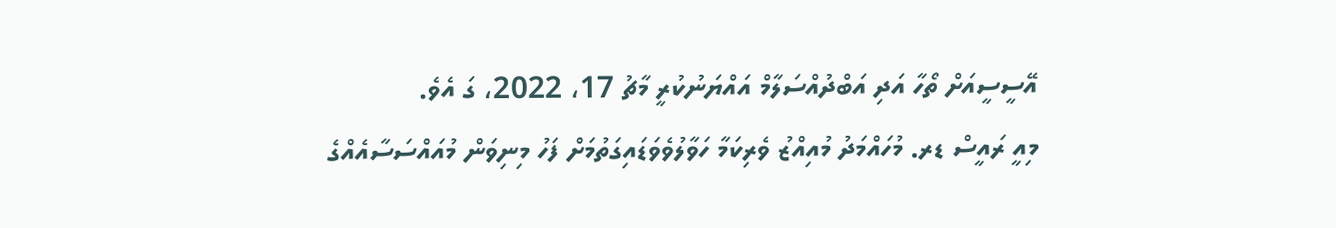އޭސީސީއަށް ތޯހާ އަދި އަބްދުއްސަލާމް އައްޔަނުކުރީ މާޗު 17، 2022، ގަ އެވެ.
މިއީ ރައީސް ޑރ. މުހައްމަދު މުއިއްޒު ވެރިކަމާ ހަވާލުވެވަޑައިގަތުމަށް ފަހު މިނިވަން މުއައްސަސާއެއްގެ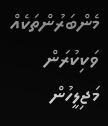މެންބަރުންތަކެއް ވަކިކުރަން މަޖިލީހުން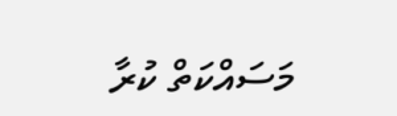މަސައްކަތް ކުރާ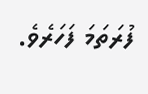ފުރަތަމަ ފަހަރެވެ.